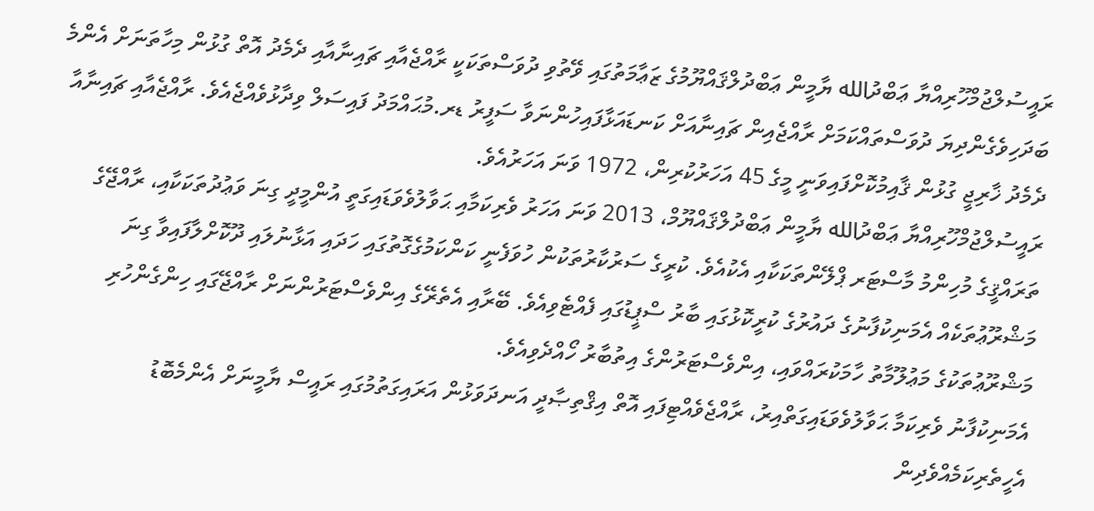ރައީސުލްޖުމްހޫރިއްޔާ ޢަބްދުالله ޔާމީން ޢަބްދުލްޤައްޔޫމުގެ ޒަޢާމަތުގައި ވޭތުވި ދުވަސްތަކަކީ ރާއްޖެއާއި ޗައިނާއާއި ދެމެދު އޮތް ގުޅުން މިހާތަނަށް އެންމެ ބަދަހިވެގެންދިޔަ ދުވަސްތައްކަމަށް ރާއްޖެއިން ޗައިނާއަށް ކަނޑައަޅާފައިހުންނަވާ ސަފީރު ޑރ.މުޙައްމަދު ފައިސަލް ވިދާޅުވެއްޖެއެވެ. ރާއްޖެއާއި ޗައިނާއާ ދެމެދު ޚާރިޖީ ގުޅުން ޤާއިމުކޮށްފައިވަނީ މީގެ 45 އަހަރުކުރިން، 1972 ވަނަ އަހަރުއެވެ.
ރައީސުލްޖުމްހޫރިއްޔާ ޢަބްދުالله ޔާމީން ޢަބްދުލްޤައްޔޫމް، 2013 ވަނަ އަހަރު ވެރިކަމާއި ޙަވާލުވެވަޑައިގަތީ އުންމީދީ ގިނަ ވަޢުދުތަކަކާއި، ރާއްޖޭގެ ތަރައްޤީގެ މުހިންމު މާސްޓަރ ޕްލޭންތަކަކާއި އެކުއެވެ. ކުރީގެ ސަރުކާރުތަކުން ހުވަފެނީ ކަންކަމުގެގޮތުގައި ހަދައި އަޅާނުލައި ދޫކޮށްލާފައިވާ ގިނަ މަޝްރޫޢުތަކެއް އެމަނިކުފާނުގެ ދައުރުގެ ކުރީކޮޅުގައި ބާރު ސްޕީޑުގައި ފެއްޓެވިއެވެ. ބޭރާއި އެތެރޭގެ އިންވެސްޓަރުންނަށް ރާއްޖޭގައި ހިންގެންހުރި މަޝްރޫޢުތަކުގެ މަޢުލޫމާތު ހާމަކުރައްވައި، އިންވެސްޓަރުންގެ އިތުބާރު ހޯއްދެވިއެވެ.
އެމަނިކުފާނު ވެރިކަމާ ޙަވާލުވެވަޑައިގަތްއިރު، ރާއްޖެވެއްޓިފައި އޮތް އިޤްތިޞާދީ އަނދަވަޅުން އަރައިގަތުމުގައި ރައީސް ޔާމީނަށް އެންމެބޮޑު އެހީތެރިކަމެއްވެދިން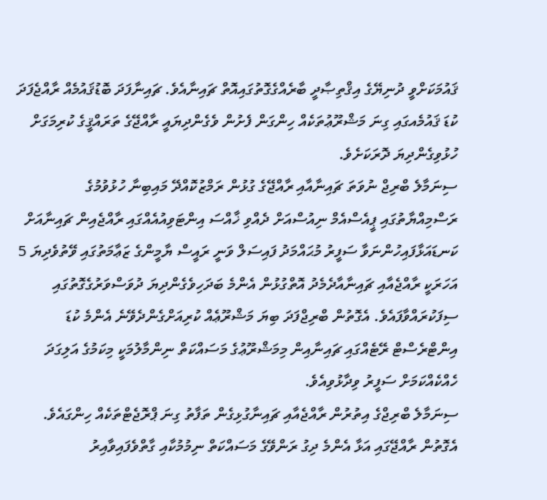ޤައުމަކަށްވީ ދުނިޔޭގެ އިޤްތިޞާދީ ބާރެއްގެގޮތުގައިއޮތް ޗައިނާއެވެ. ޗައިނާފަދަ ބޮޑުޤައުމެއް ރާއްޖެފަދަ ކުޑަ ޤައުމެއގައި ގިނަ މަޝްރޫޢުތަކެއް ހިންގަން ފެށުން ވެގެންދިޔައީ ރާއްޖޭގެ ތަރައްޤީގެ ކުރިމަގަށް ހުޅުވިގެންދިޔަ ދޮރަކަށެވެ.
ސިނަމާލެ ބްރިޖް ނުވަތަ ޗައިނާއާއި ރާއްޖޭގެ ގުޅުން ރަމްޒުކޮއްދޭ މައިބިނާ ހުޅުވުމުގެ ރަސްމިއްޔާތުގައި ޕީއެސްއެމް ނިއުސްއަށް ދެއްވި ޚާއްސަ އިންޓަވިއުއެއްގައި ރާއްޖެއިން ޗައިނާއަށް ކަނޑައަޅާފައިހުންނަވާ ސަފީރު މުޙައްމަދު ފައިސަލް ވަނީ ރައީސް ޔާމީންގެ ޒަޢާމަތުގައި ވޭތުވެދިޔަ 5 އަހަރަކީ ރާއްޖެއާއި ޗައިނާއާދެމެދު އޮތްގުޅުން އެންމެ ބަދަހިވެގެންދިޔަ ދުވަސްވަރުގެގޮތުގައި ސިފަކުރައްވާފައެވެ. އެގޮތުން ބްރިޖްފަދަ ބިޔަ މަޝްރޫޢެއް ކުރިއަށްގެންދެވޭނެ އެންމެ ކުޑަ އިންޓްރެސްޓް ރޭޓެއްގައި ޗައިނާއިން މިމަޝްރޫޢުގެ މަސައްކަތް ނިންމާލުމަކީ މިކަމުގެ އަލިގަދަ ހެއްކެއްކަމަށް ސަފީރު ވިދާޅުވިއެވެ.
ސިނަމާލެ ބްރިޖްގެ އިތުރުން ރާއްޖެއާއި ޗައިނާގުޅިގެން ތަފާތު ގިނަ ޕްރޮޖެޓްތަކެއް ހިންގައެވެ. އެގޮތުން ރާއްޖޭގައި އަޅާ އެންމެ ދިގު ރަންވޭގެ މަސައްކަތް ނިމުމުކާއި ގާތްވެފައިވާއިރު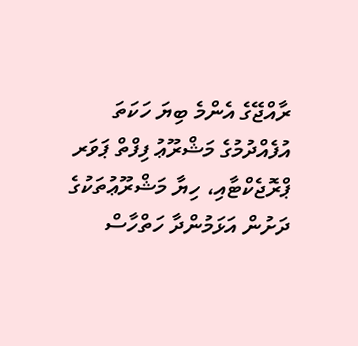ރާއްޖޭގެ އެންމެ ބިޔަ ހަކަތަ އުފެއްދުމުގެ މަޝްރޫޢު ފިފްތް ޕަވަރ ޕްރޮޖެކްޓާއި، ހިޔާ މަޝްރޫޢުތަކުގެ ދަށުން އަޅަމުންދާ ހަތްހާސް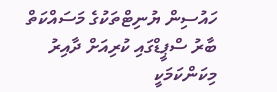ހައުސިން ޔުނިޓްތަކުގެ މަސައްކަތް ބާރު ސްޕީޑްގައި ކުރިއަށް ދާއިރު މިކަންކަމަކީ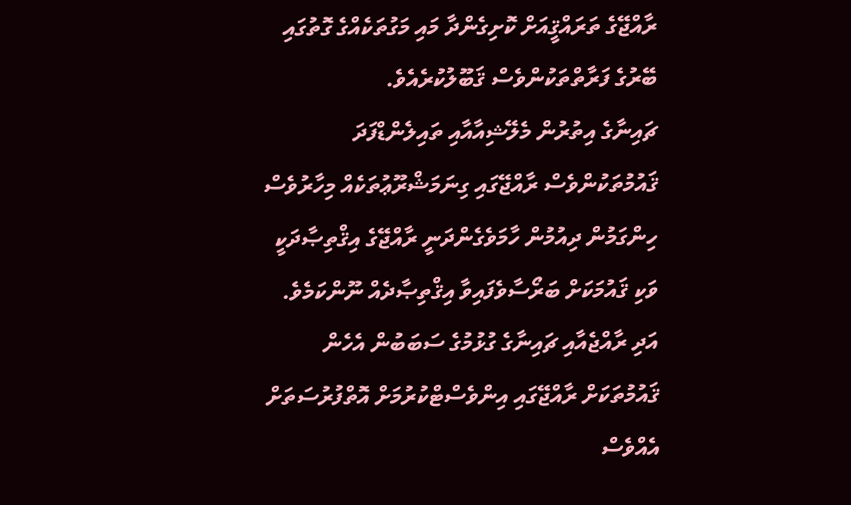ރާއްޖޭގެ ތަރައްޤީއަށް ކޮށިގެންދާ މައި މަގުތަކެއްގެ ގޮތުގައި ބޭރުގެ ފަރާތްތަކުންވެސް ޤަބޫލުކުރެއެވެ.
ޗައިނާގެ އިތުރުން މެލޭޝިއާއާއި ތައިލެންޑްފަދަ ޤައުމުތަކުންވެސް ރާއްޖޭގައި ގިނަމަޝްރޫޢުތަކެއް މިހާރުވެސް ހިންގަމުން ދިއުމުން ހާމަވެގެންދަނީ ރާއްޖޭގެ އިޤްތިޞާދަކީ ވަކި ޤައުމަކަށް ބަރޯސާވެފައިވާ އިޤްތިޞާދެއް ނޫންކަމެވެ. އަދި ރާއްޖެއާއި ޗައިނާގެ ގުޅުމުގެ ސަބަބުން އެހެން ޤައުމުތަކަށް ރާއްޖޭގައި އިންވެސްޓްކުރުމަށް އޮތްފުރުސަތަށް އެއްވެސް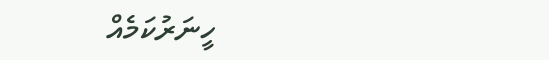ހީނަރުކަމެއް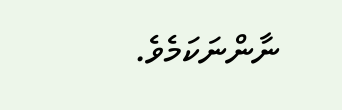ނާންނަކަމެވެ.